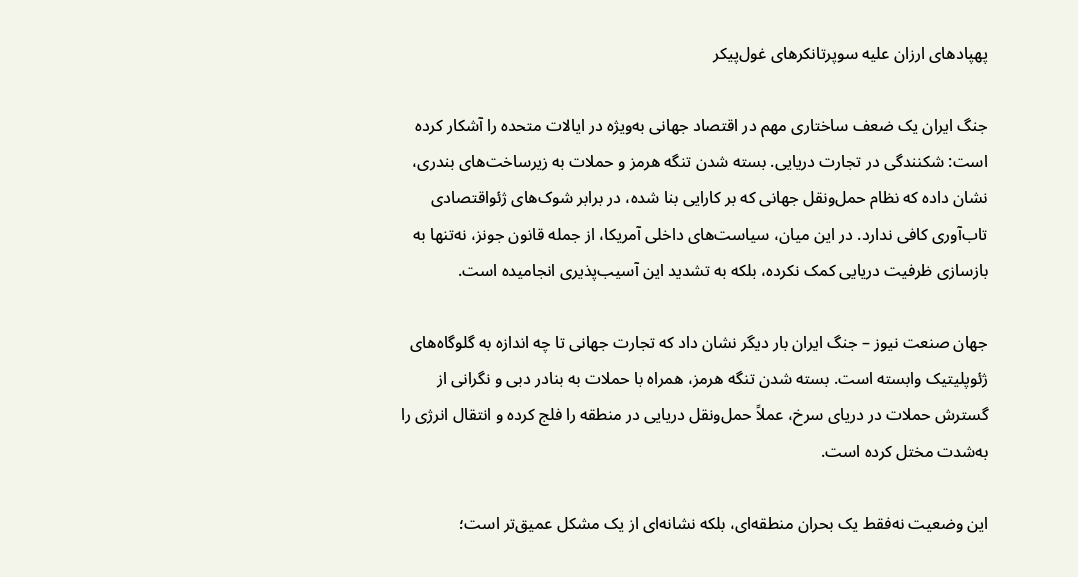پهپادهای ارزان علیه سوپرتانکرهای غول‌پیکر

جنگ ایران یک ضعف ساختاری مهم در اقتصاد جهانی به‌ویژه در ایالات متحده را آشکار کرده است: شکنندگی در تجارت دریایی. بسته شدن تنگه هرمز و حملات به زیرساخت‌های بندری، نشان داده که نظام حمل‌ونقل جهانی که بر کارایی بنا شده، در برابر شوک‌های ژئو‌اقتصادی تاب‌آوری کافی ندارد. در این میان، سیاست‌های داخلی آمریکا، از جمله قانون جونز، نه‌تنها به بازسازی ظرفیت دریایی کمک نکرده، بلکه به تشدید این آسیب‌پذیری انجامیده است.

جهان صنعت نیوز – جنگ ایران بار دیگر نشان داد که تجارت جهانی تا چه اندازه به گلوگاه‌های ژئوپلیتیک وابسته است. بسته شدن تنگه هرمز، همراه با حملات به بنادر دبی و نگرانی از گسترش حملات در دریای سرخ، عملاً حمل‌ونقل دریایی در منطقه را فلج کرده و انتقال انرژی را به‌شدت مختل کرده است.

این وضعیت نه‌فقط یک بحران منطقه‌ای، بلکه نشانه‌ای از یک مشکل عمیق‌تر است؛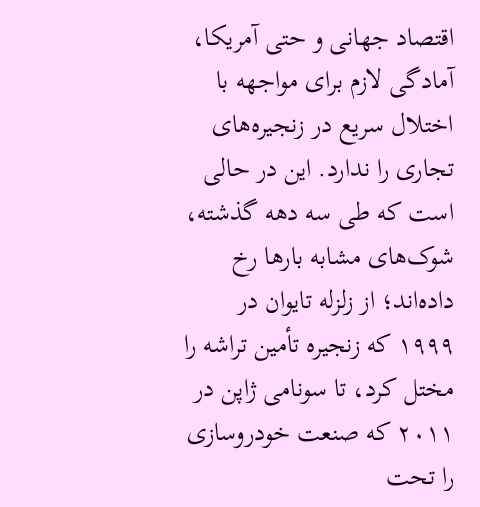اقتصاد جهانی و حتی آمریکا، آمادگی لازم برای مواجهه با اختلال سریع در زنجیره‌های تجاری را ندارد. این در حالی است که طی سه دهه گذشته، شوک‌های مشابه بارها رخ داده‌اند؛ از زلزله تایوان در ۱۹۹۹ که زنجیره تأمین تراشه را مختل کرد، تا سونامی ژاپن در ۲۰۱۱ که صنعت خودروسازی را تحت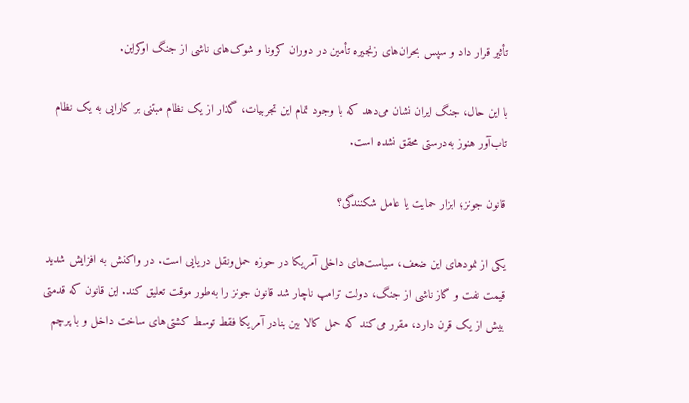تأثیر قرار داد و سپس بحران‌های زنجیره تأمین در دوران کرونا و شوک‌های ناشی از جنگ اوکراین.

با این حال، جنگ ایران نشان می‌دهد که با وجود تمام این تجربیات، گذار از یک نظام مبتنی بر کارایی به یک نظام تاب‌آور هنوز به‌درستی محقق نشده است.

قانون جونز؛ ابزار حمایت یا عامل شکنندگی؟

یکی از نمودهای این ضعف، سیاست‌های داخلی آمریکا در حوزه حمل‌ونقل دریایی است. در واکنش به افزایش شدید قیمت نفت و گاز ناشی از جنگ، دولت ترامپ ناچار شد قانون جونز را به‌طور موقت تعلیق کند. این قانون که قدمتی بیش از یک قرن دارد، مقرر می‌کند که حمل کالا بین بنادر آمریکا فقط توسط کشتی‌های ساخت داخل و با پرچم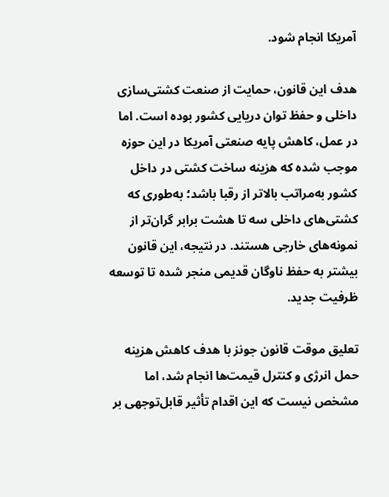آمریکا انجام شود.

هدف این قانون، حمایت از صنعت کشتی‌سازی داخلی و حفظ توان دریایی کشور بوده است. اما در عمل، کاهش پایه صنعتی آمریکا در این حوزه موجب شده که هزینه ساخت کشتی در داخل کشور به‌مراتب بالاتر از رقبا باشد؛ به‌طوری که کشتی‌های داخلی سه تا هشت برابر گران‌تر از نمونه‌های خارجی هستند. در نتیجه، این قانون بیشتر به حفظ ناوگان قدیمی منجر شده تا توسعه ظرفیت جدید.

تعلیق موقت قانون جونز با هدف کاهش هزینه حمل انرژی و کنترل قیمت‌ها انجام شد، اما مشخص نیست که این اقدام تأثیر قابل‌توجهی بر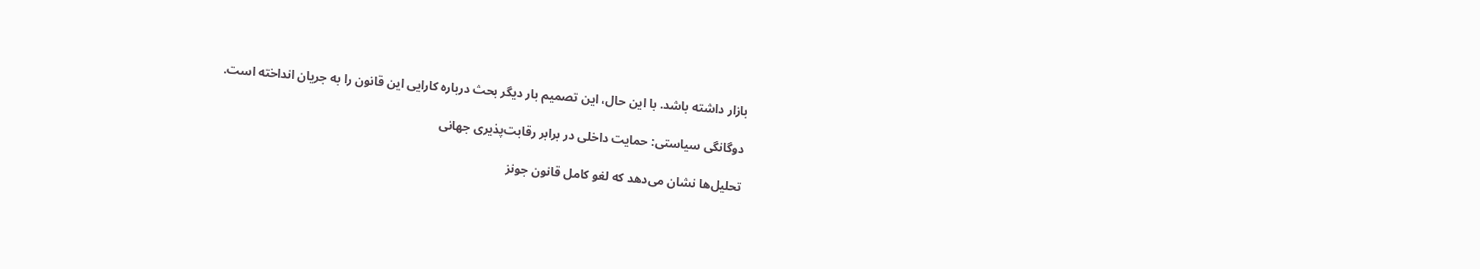بازار داشته باشد. با این حال، این تصمیم بار دیگر بحث درباره کارایی این قانون را به جریان انداخته است.

دوگانگی سیاستی: حمایت داخلی در برابر رقابت‌پذیری جهانی

تحلیل‌ها نشان می‌دهد که لغو کامل قانون جونز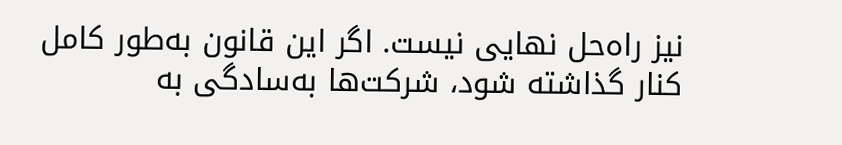نیز راه‌حل نهایی نیست. اگر این قانون به‌طور کامل کنار گذاشته شود، شرکت‌ها به‌سادگی به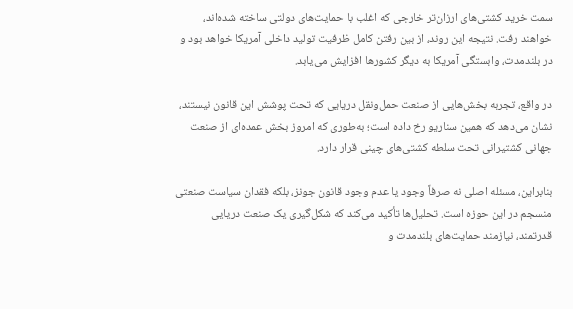سمت خرید کشتی‌های ارزان‌تر خارجی که اغلب با حمایت‌های دولتی ساخته شده‌اند، خواهند رفت. نتیجه این روند، از بین رفتن کامل ظرفیت تولید داخلی آمریکا خواهد بود و در بلندمدت، وابستگی آمریکا به دیگر کشورها افزایش می‌یابد.

در واقع، تجربه بخش‌هایی از صنعت حمل‌ونقل دریایی که تحت پوشش این قانون نیستند، نشان می‌دهد که همین سناریو رخ داده است؛ به‌طوری که امروز بخش عمده‌ای از صنعت جهانی کشتیرانی تحت سلطه کشتی‌های چینی قرار دارد.

بنابراین، مسئله اصلی نه صرفاً وجود یا عدم وجود قانون جونز، بلکه فقدان سیاست صنعتی منسجم در این حوزه است. تحلیل‌ها تأکید می‌کند که شکل‌گیری یک صنعت دریایی قدرتمند، نیازمند حمایت‌های بلندمدت و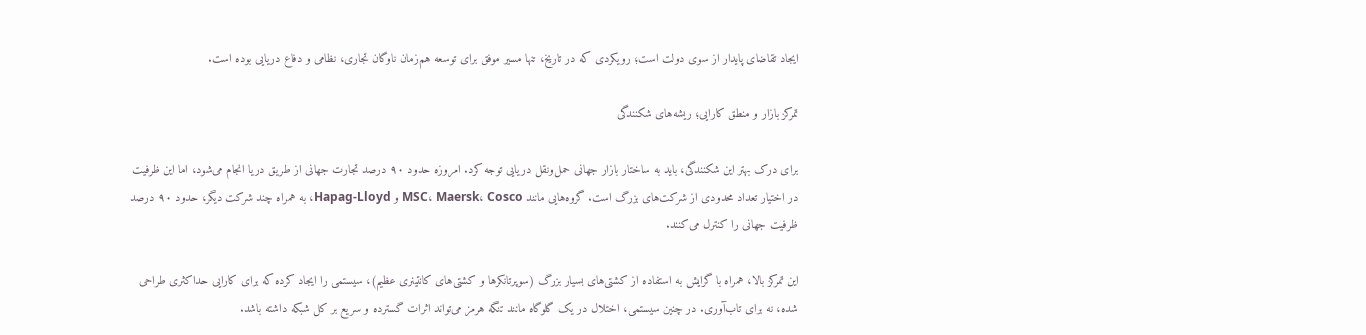ایجاد تقاضای پایدار از سوی دولت است؛ رویکردی که در تاریخ، تنها مسیر موفق برای توسعه هم‌زمان ناوگان تجاری، نظامی و دفاع دریایی بوده است.

تمرکز بازار و منطق کارایی؛ ریشه‌های شکنندگی

برای درک بهتر این شکنندگی، باید به ساختار بازار جهانی حمل‌ونقل دریایی توجه کرد. امروزه حدود ۹۰ درصد تجارت جهانی از طریق دریا انجام می‌شود، اما این ظرفیت در اختیار تعداد محدودی از شرکت‌های بزرگ است. گروه‌هایی مانند MSC، Maersk، Cosco و Hapag-Lloyd، به همراه چند شرکت دیگر، حدود ۹۰ درصد ظرفیت جهانی را کنترل می‌کنند.

این تمرکز بالا، همراه با گرایش به استفاده از کشتی‌های بسیار بزرگ (سوپرتانکرها و کشتی‌های کانتینری عظیم)، سیستمی را ایجاد کرده که برای کارایی حداکثری طراحی شده، نه برای تاب‌آوری. در چنین سیستمی، اختلال در یک گلوگاه مانند تنگه هرمز می‌تواند اثرات گسترده و سریع بر کل شبکه داشته باشد.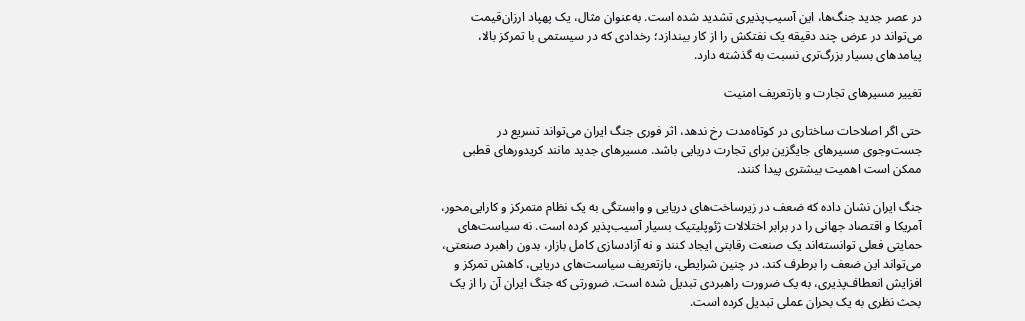در عصر جدید جنگ‌ها، این آسیب‌پذیری تشدید شده است. به‌عنوان مثال، یک پهپاد ارزان‌قیمت می‌تواند در عرض چند دقیقه یک نفتکش را از کار بیندازد؛ رخدادی که در سیستمی با تمرکز بالا، پیامدهای بسیار بزرگ‌تری نسبت به گذشته دارد.

تغییر مسیرهای تجارت و بازتعریف امنیت

حتی اگر اصلاحات ساختاری در کوتاه‌مدت رخ ندهد، اثر فوری جنگ ایران می‌تواند تسریع در جست‌وجوی مسیرهای جایگزین برای تجارت دریایی باشد. مسیرهای جدید مانند کریدورهای قطبی ممکن است اهمیت بیشتری پیدا کنند.

جنگ ایران نشان داده که ضعف در زیرساخت‌های دریایی و وابستگی به یک نظام متمرکز و کارایی‌محور، آمریکا و اقتصاد جهانی را در برابر اختلالات ژئوپلیتیک بسیار آسیب‌پذیر کرده است. نه سیاست‌های حمایتی فعلی توانسته‌اند یک صنعت رقابتی ایجاد کنند و نه آزادسازی کامل بازار، بدون راهبرد صنعتی، می‌تواند این ضعف را برطرف کند. در چنین شرایطی، بازتعریف سیاست‌های دریایی، کاهش تمرکز و افزایش انعطاف‌پذیری، به یک ضرورت راهبردی تبدیل شده است. ضرورتی که جنگ ایران آن را از یک بحث نظری به یک بحران عملی تبدیل کرده است.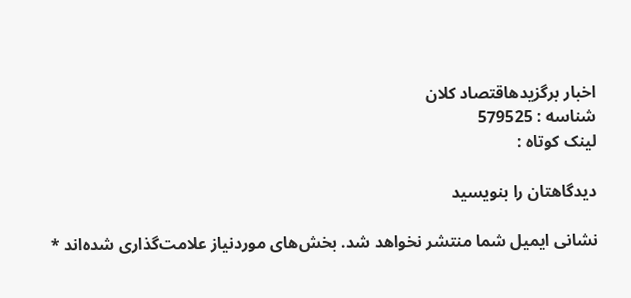اخبار برگزیدهاقتصاد کلان
شناسه : 579525
لینک کوتاه :

دیدگاهتان را بنویسید

نشانی ایمیل شما منتشر نخواهد شد. بخش‌های موردنیاز علامت‌گذاری شده‌اند *